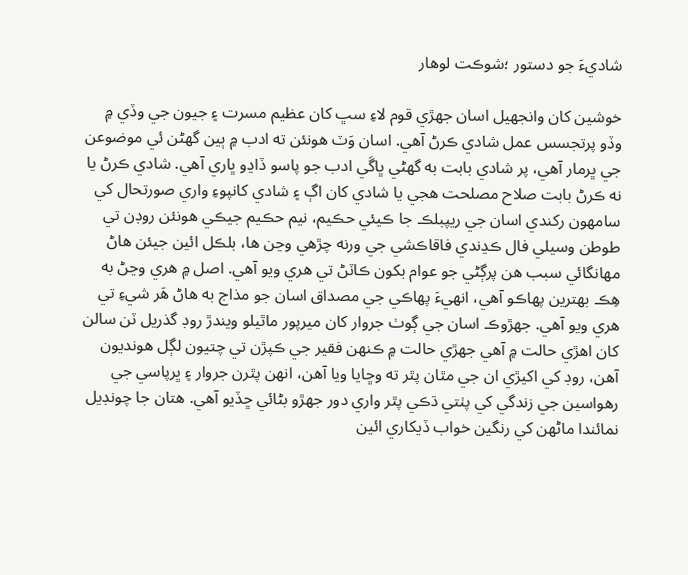شاديءَ جو دستور ؛شوڪت لوهار

خوشين کان وانجهيل اسان جهڙي قوم لاءِ سڀ کان عظيم مسرت ۽ جيون جي وڏي ۾ وڏو پرتجسس عمل شادي ڪرڻ آهي. اسان وَٽ هونئن ته ادب ۾ ٻين گهڻن ئي موضوعن جي ڀرمار آهي، پر شادي بابت به گهڻي ڀاڱي ادب جو پاسو ڏاڍو ڀاري آهي. شادي ڪرڻ يا نه ڪرڻ بابت صلاح مصلحت هجي يا شادي کان اڳ ۽ شادي کانپوءِ واري صورتحال کي سامهون رکندي اسان جي ريپبلڪ جا ڪيئي حڪيم، نيم حڪيم جيڪي هونئن روڊن تي طوطن وسيلي فال ڪڍندي فاقاڪشي جي ورنه چڙهي وڃن ها، بلڪل ائين جيئن هاڻ مهانگائي سبب هن پرڳڻي جو عوام بکون ڪاٽڻ تي هري ويو آهي. اصل ۾ هري وڃڻ به هِڪ بهترين پهاڪو آهي، انهيءَ پهاڪي جي مصداق اسان جو مذاج به هاڻ هَر شيءِ تي هري ويو آهي. جهڙوڪ اسان جي ڳوٺ جروار کان ميرپور ماٿيلو ويندڙ روڊ گذريل ٽن سالن کان اهڙي حالت ۾ آهي جهڙي حالت ۾ ڪنهن فقير جي ڪپڙن تي چتيون لڳل هونديون آهن، روڊ کي اکيڙي ان جي مٿان پٿر ته وڇايا ويا آهن، انهن پٿرن جروار ۽ ڀرپاسي جي رهواسين جي زندگي کي پٺتي ڌڪي پٿر واري دور جهڙو بڻائي ڇڏيو آهي. هتان جا چونڊيل نمائندا ماڻهن کي رنگين خواب ڏيکاري ائين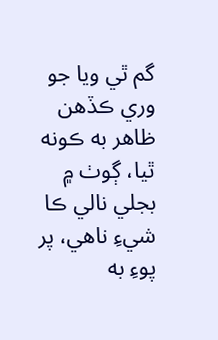گم ٿي ويا جو وري ڪڏهن ظاهر به ڪونه ٿيا، ڳوٺ ۾ بجلي نالي ڪا شيءِ ناهي، پر پوءِ به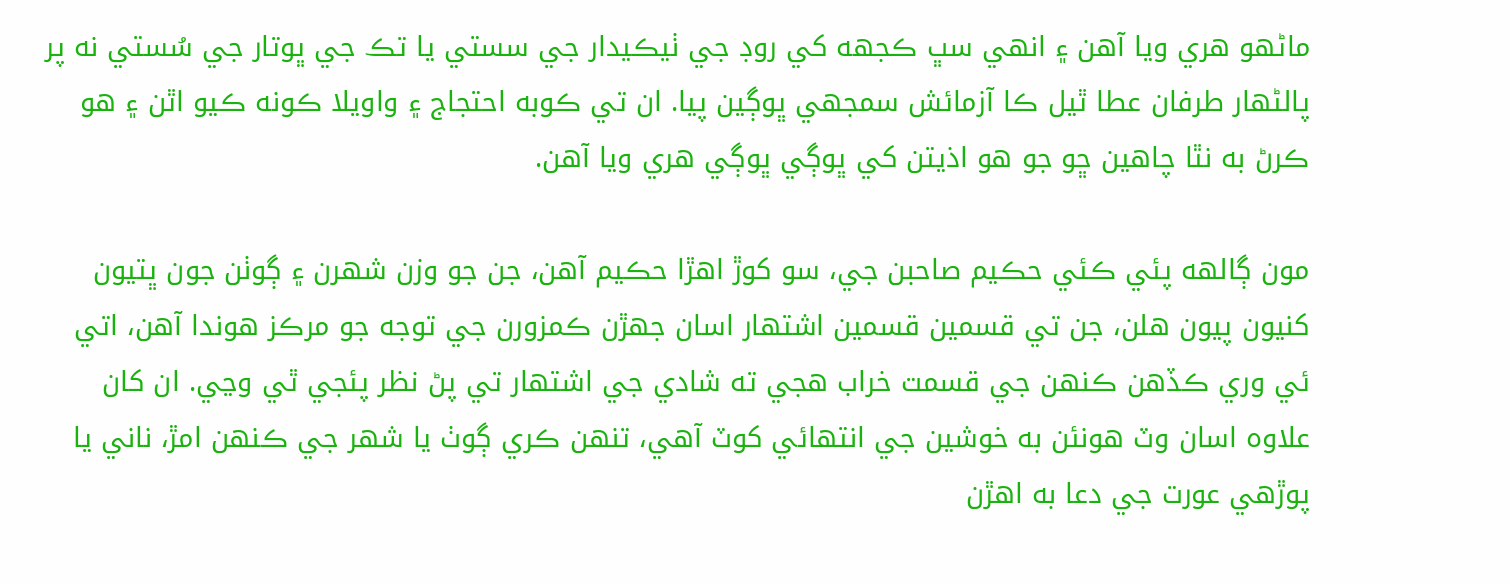ماڻهو هري ويا آهن ۽ انهي سڀ ڪجهه کي روڊ جي ٺيڪيدار جي سستي يا تڪ جي ڀوتار جي سُستي نه پر پالڻهار طرفان عطا ٿيل ڪا آزمائش سمجهي ڀوڳين پيا. ان تي ڪوبه احتجاج ۽ واويلا ڪونه ڪيو اٿن ۽ هو ڪرڻ به نٿا چاهين ڇو جو هو اذيتن کي ڀوڳي ڀوڳي هري ويا آهن.

مون ڳالهه پئي ڪئي حڪيم صاحبن جي، سو کوڙ اهڙا حڪيم آهن، جن جو وزن شهرن ۽ ڳوٺن جون ڀتيون کنيون پيون هلن، جن تي قسمين قسمين اشتهار اسان جهڙن ڪمزورن جي توجه جو مرڪز هوندا آهن، اتي ئي وري ڪڏهن ڪنهن جي قسمت خراب هجي ته شادي جي اشتهار تي پڻ نظر پئجي ٿي وڃي. ان کان علاوه اسان وٽ هونئن به خوشين جي انتهائي کوٽ آهي، تنهن ڪري ڳوٺ يا شهر جي ڪنهن امڙ، ناني يا پوڙهي عورت جي دعا به اهڙن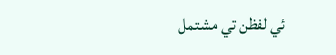ئي لفظن تي مشتمل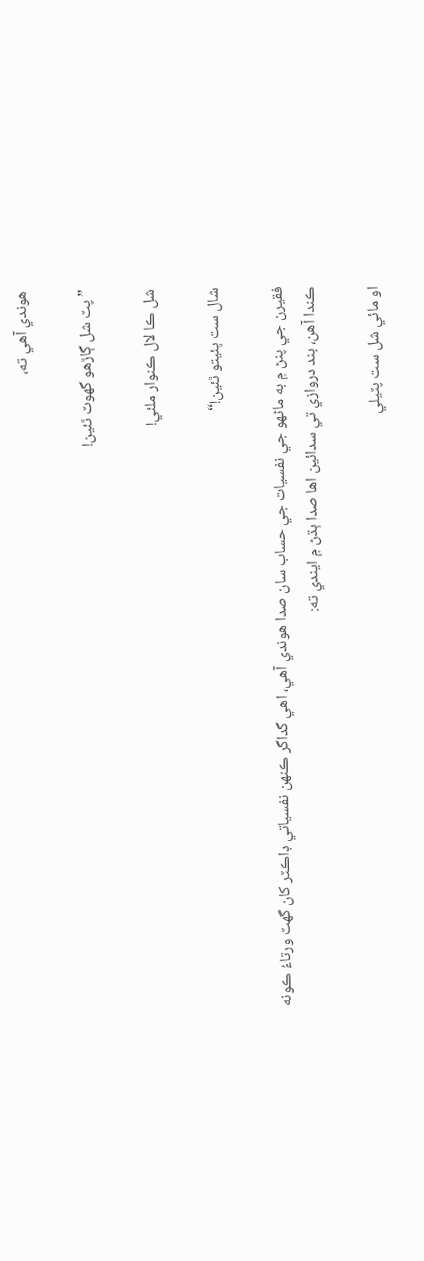هوندي آهي ته،

”پٽ شل ڳاڙهو گهوٽ ٿئين!

شل ڪا لال ڪنوار ملئي!

شال ست ڀئيتو ٿئين!“

فقيرن جي پنڻ ۾ به ماڻهو جي نفسيات جي حساب سان صدا هوندي آهي، اهي گداگر ڪنهن نفسياتي ڊاڪٽر کان گهٽ ورتاءُ ڪونه ڪندا آهن، بند دروازي تي سدائين اها صدا ٻڌڻ ۾ ايندي ته:

او مائي شل ست پٽيلي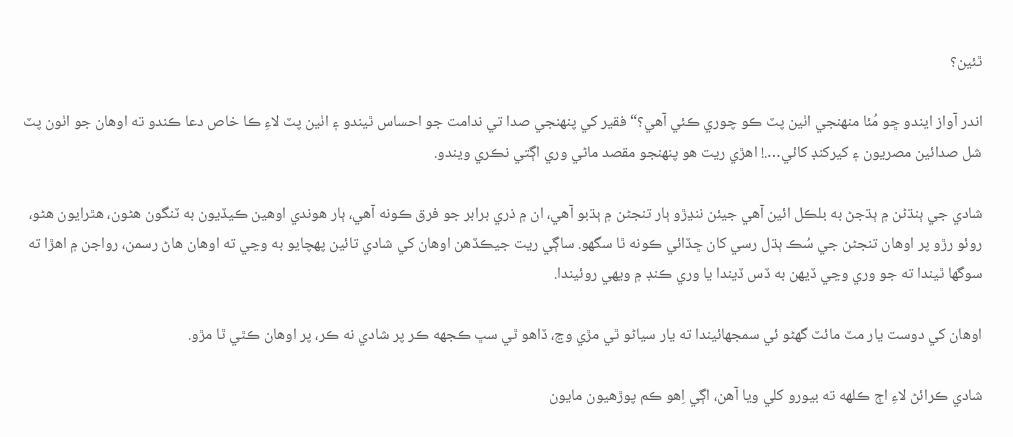ٿئين؟

اندر آواز ايندو ڇو مُئا منهنجي اٺين پٽ ڪو چوري ڪئي آهي؟“ فقير کي پنهنجي صدا تي ندامت جو احساس ٿيندو ۽ اٺين پٽ لاءِ ڪا خاص دعا ڪندو ته اوهان جو اٺون پٽ شل صدائين مصريون ۽ کيرکنڊ کائي….! اهڙي ريت هو پنهنجو مقصد ماڻي وري اڳتي نڪري ويندو.

شادي جي ٻنڌڻن ۾ ٻڌجڻ به بلڪل ائين آهي جيئن ننڍڙو ٻار تنجڻن ۾ ٻڌبو آهي، ان ۾ ذري برابر جو فرق ڪونه آهي، ٻار هوندي اوهين ڪيڏيون به ٽنگون هڻون، هٿرايون هڻو، روئو رڙو پر اوهان تنجڻن جي سُڪ ٻڌل رسي کان ڇڏائي ڪونه ٿا سگهو. ساڳي ريت جيڪڏهن اوهان کي شادي تائين پهچايو به وڃي ته اوهان هاڻ رسمن، رواجن ۾ اهڙا ته سوگها ٿيندا ته جو وري وڃي ڏيهن به ڏس ڏيندا يا وري ڪنڊ ۾ ويهي روئيندا.

اوهان کي دوست يار مٽ مائٽ گهڻو ئي سمجهائيندا ته يار سياڻو ٿي مڙي وڃ، ڏاهو ٿي سڀ ڪجهه ڪر پر شادي نه ڪر، پر اوهان ڪٿي ٿا مڙو.

شادي ڪرائڻ لاءِ اڄ ڪلهه ته بيورو کلي ويا آهن، اڳي اِهو ڪم پوڙهيون مايون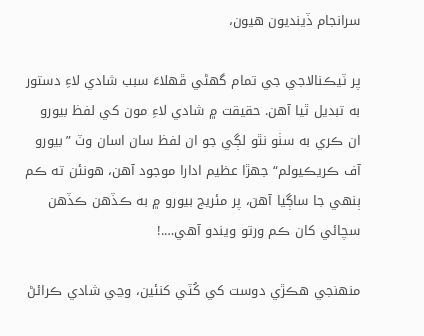سرانجام ڏينديون هيون،

پر ٽيڪنالاجي جي تمام گهڻي ڦهلاءَ سبب شادي لاءِ دستور به تبديل ٿيا آهن. حقيقت ۾ شادي لاءِ مون کي لفظ بيورو ان ڪري به سٺو نٿو لڳي جو ان لفظ سان اسان وٽ ”بيورو آف ڪريڪيولم“ جهڙا عظيم ادارا موجود آهن، هونئن ته ڪم ٻنهي جا ساڳيا آهن، پر مئريج بيورو ۾ به ڪڏهن ڪڏهن سچائي کان ڪم ورتو ويندو آهي….!

منهنجي هڪڙي دوست کي کُٽي کنئين، وڃي شادي ڪرائڻ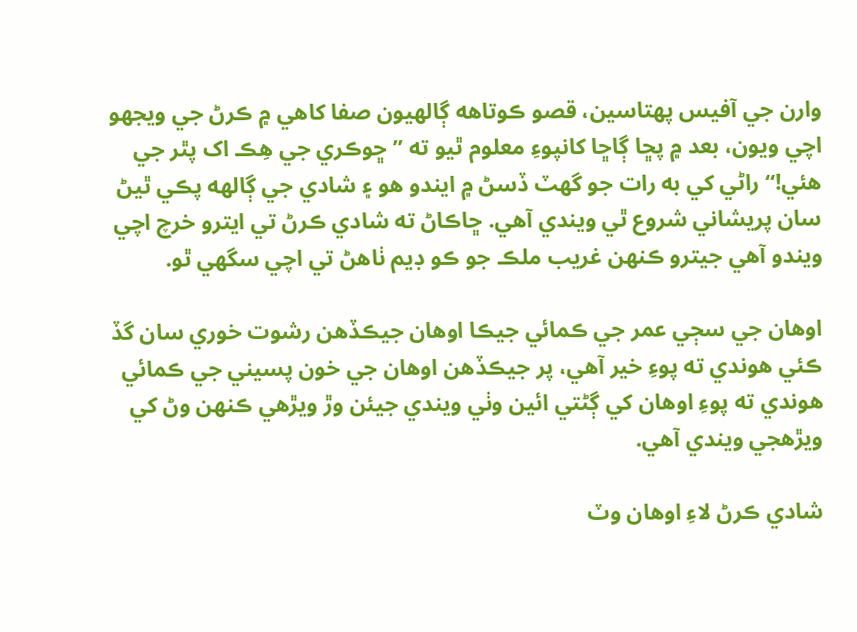وارن جي آفيس پهتاسين، قصو ڪوتاهه ڳالهيون صفا کاهي ۾ ڪرڻ جي ويجهو اچي ويون، بعد ۾ پڇا ڳاڇا کانپوءِ معلوم ٿيو ته ”ڇوڪري جي هِڪ اک پٿر جي هئي!“ راڻي کي به رات جو گهٽ ڏسڻ ۾ ايندو هو ۽ شادي جي ڳالهه پڪي ٿيڻ سان پريشاني شروع ٿي ويندي آهي. ڇاڪاڻ ته شادي ڪرڻ تي ايترو خرچ اچي ويندو آهي جيترو ڪنهن غريب ملڪ جو ڪو ڊيم ٺاهڻ تي اچي سگهي ٿو.

اوهان جي سڄي عمر جي ڪمائي جيڪا اوهان جيڪڏهن رشوت خوري سان گڏ ڪئي هوندي ته پوءِ خير آهي، پر جيڪڏهن اوهان جي خون پسيني جي ڪمائي هوندي ته پوءِ اوهان کي ڳڻتي ائين وٺي ويندي جيئن وڙ ويڙهي ڪنهن وڻ کي ويڙهجي ويندي آهي.

شادي ڪرڻ لاءِ اوهان وٽ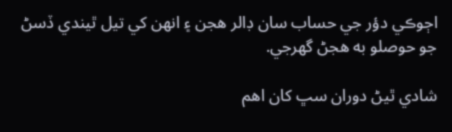اڄوڪي دؤر جي حساب سان ڊالر هجن ۽ انهن کي تيل ٿيندي ڏسڻ جو حوصلو به هجڻ گهرجي.

شادي ٿيڻ دوران سڀ کان اهم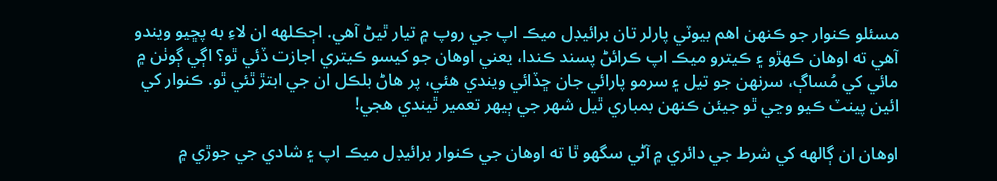مسئلو ڪنوار جو ڪنهن اهم بيوٽي پارلر تان برائيڊل ميڪ اپ جي روپ ۾ تيار ٿيڻ آهي. اڄڪلهه ان لاءِ به پڇيو ويندو آهي ته اوهان ڪهڙو ۽ ڪيترو ميڪ اپ ڪرائڻ پسند ڪندا، يعني اوهان جو کيسو ڪيتري اجازت ڏئي ٿو؟ اڳي ڳوٺن ۾ مائي کي مُساڳ، سرنهن جو تيل ۽ سرمو پارائي جان ڇڏائي ويندي هئي، پر هاڻ بلڪل ان جي ابتڙ ٿئي ٿو. ڪنوار کي ائين پينٽ ڪيو وڃي ٿو جيئن ڪنهن بمباري ٿيل شهر جي ٻيهر تعمير ٿيندي هجي!

اوهان ان ڳالهه کي شرط جي دائري ۾ آڻي سگهو ٿا ته اوهان جي ڪنوار برائيڊل ميڪ اپ ۽ شادي جي جوڙي ۾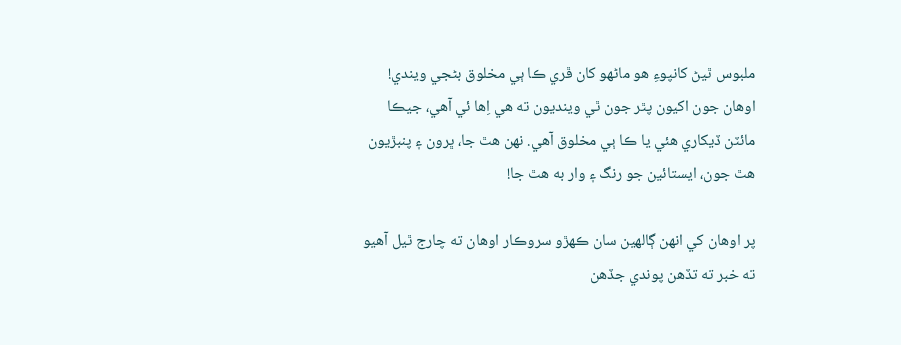ملبوس ٿيڻ کانپوءِ هو ماڻهو کان ڦري ڪا ٻي مخلوق بڻجي ويندي! اوهان جون اکيون پٿر جون ٿي وينديون ته هي اِها ئي آهي، جيڪا مائٽن ڏيکاري هئي يا ڪا ٻي مخلوق آهي. نهن هٿ جا، ڀرون ۽ پنبڙيون هٿ جون، ايستائين جو رنگ ۽ وار به هٿ جا!

پر اوهان کي انهن ڳالهين سان ڪهڙو سروڪار اوهان ته چارج ٿيل آهيو ته خبر ته تڏهن پوندي جڏهن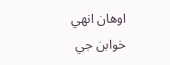اوهان انهي خوابن جي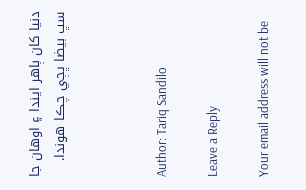دنيا کان ٻاهر ايندا ۽ اوهان جا سڀ بيضا ڀڄي چڪا هوندا.



Author: Tariq Sandilo

Leave a Reply

Your email address will not be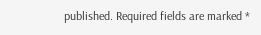published. Required fields are marked *